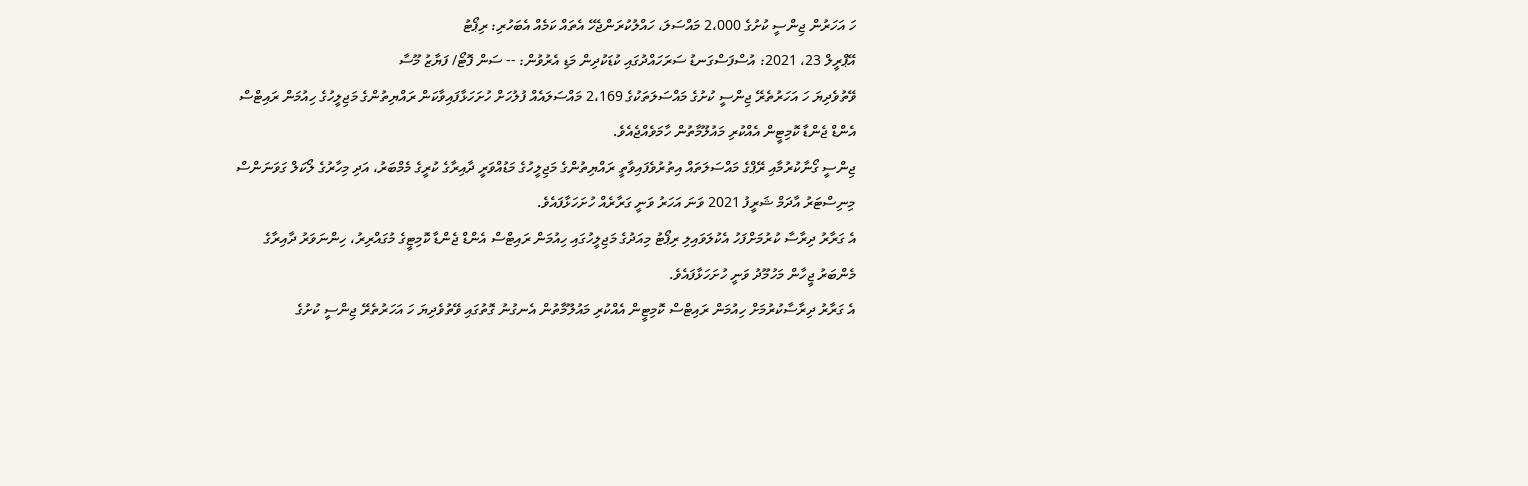ހަ އަހަރުން ޖިންސީ ކުށުގެ 2،000 މައްސަލަ، ހައްލުކުރަންޖެހޭ އެތައް ކަމެއް އެބަހުރި: ރިޕޯޓު
އޭޕްރީލް 23، 2021: އުސްފަސްގަނޑު ސަރަހައްދުގައި ކުޑަކުދިން މަޑި އެރުވުން: -- ސަން ފޮޓޯ/ ފަޔާޒު މޫސާ
ވޭތުވެދިޔަ ހަ އަހަރުތެރޭ ޖިންސީ ކުށުގެ މައްސަލަތަކުގެ 2،169 މައްސަލައެއް ފުލުހަށް ހުށަހަޅާފައިވާކަން ރައްޔިތުންގެ މަޖިލީހުގެ ހިއުމަން ރައިޓްސް އެންޑް ޖެންޑާ ކޮމިޓީން އެއްކުރި މައުލޫމާތުން ހާމަވެއްޖެއެވެ.
ޖިންސީ ގޯނާކުރުމާއި ރޭޕްގެ މައްސަލަތައް އިތުރުވެފައިވާތީ ރައްޔިތުންގެ މަޖިލީހުގެ މަޑުއްވަރީ ދާއިރާގެ ކުރީގެ މެމްބަރު، އަދި މިހާރުގެ ލޯކަލް ގަވަނަންސް މިނިސްޓަރު އާދަމް ޝަރީފު 2021 ވަނަ އަހަރު ވަނީ ގަރާރެއް ހުށަހަޅާފައެވެ.
އެ ގަރާރު ދިރާސާ ކުރުމަށްފަހު އެކުލަވައިލި ރިޕޯޓު މިއަދުގެ މަޖިލީހުގައި ހިއުމަން ރައިޓްސް އެންޑް ޖެންޑާ ކޮމިޓީގެ މުގައްރިރު، ހިންނަވަރު ދާއިރާގެ މެންބަރު ޖީހާން މަހުމޫދު ވަނީ ހުށަހަޅާފައެވެ.
އެ ގަރާރު ދިރާސާކުރުމަށް ހިއުމަން ރައިޓްސް ކޮމިޓީން އެއްކުރި މައުލޫމާތުން އެނގުނު ގޮތުގައި ވޭތުވެދިޔަ ހަ އަހަރުތެރޭ ޖިންސީ ކުށުގެ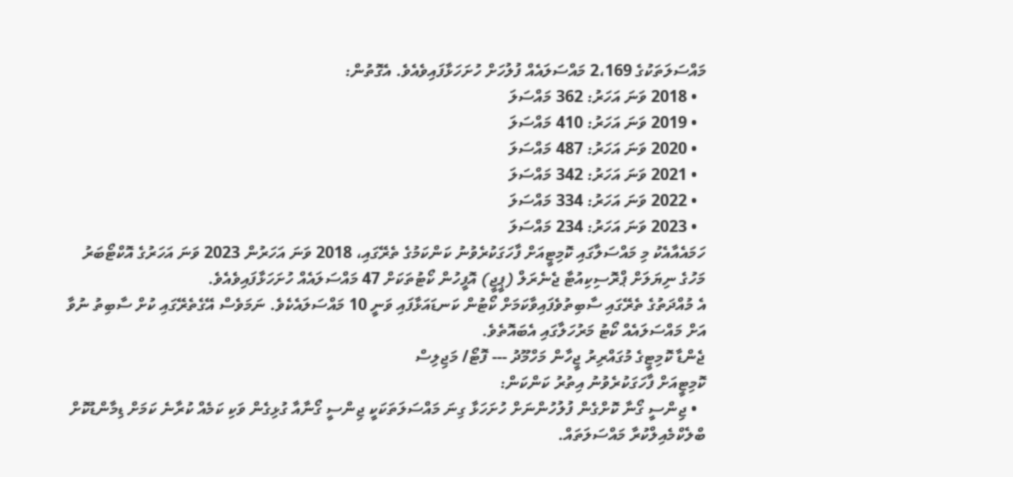މައްސަލަތަކުގެ 2،169 މައްސަލައެއް ފުލުހަށް ހުށަހަޅާފައިވެއެވެ. އެގޮތުން:
  • 2018 ވަނަ އަހަރު: 362 މައްސަލަ
  • 2019 ވަނަ އަހަރު: 410 މައްސަލަ
  • 2020 ވަނަ އަހަރު: 487 މައްސަލަ
  • 2021 ވަނަ އަހަރު: 342 މައްސަލަ
  • 2022 ވަނަ އަހަރު: 334 މައްސަލަ
  • 2023 ވަނަ އަހަރު: 234 މައްސަލަ
ހަމައެއާއެކު މި މައްސަލާގައި ކޮމިޓީއަށް ފާހަގަކުރެވުނު ކަންކަމުގެ ތެރޭގައި، 2018 ވަނަ އަހަރުން 2023 ވަނަ އަހަރުގެ އޮކްޓޯބަރު މަހުގެ ނިޔަލަށް ޕްރޮސިކިއުޓާ ޖެނެރަލް (ޕީޖީ) އޮފީހުން ކޯޓުތަކަށް 47 މައްސަލައެއް ހުށަހަޅާފައިވެއެވެ.
އެ މުއްދަތުގެ ތެރޭގައި ސާބިތުވެފައިވާކަމަށް ކޯޓުން ކަނޑައަޅާފައި ވަނީ 10 މައްސަލައެކެވެ. ނަމަވެސް އޭގެތެރޭގައި ކުށް ސާބިތު ނުވާ އަށް މައްސަލައެއް ކޯޓު މަރުހަލާގައި އެބައޮތެވެ.
ޖެންޑާ ކޮމިޓީގެ މުގައްރިރު ޖީހާން މަހްމޫދު --- ފޮޓޯ/ މަޖިލިސް
ކޮމިޓީއަށް ފާހަގަކުރެވުނު އިތުރު ކަންކަން:
  • ޖިންސީ ގޯނާ ކޮށްގެން ފުލުހުންނަށް ހުށަހަޅާ ގިނަ މައްސަލަތަކަކީ ޖިންސީ ގޯނާއާ ގުޅިގެން ވަކި ކަމެއް ކުރާނެ ކަމަށް ޑިމާންޑުކޮށް ބްލެކްމެއިލްކުރާ މައްސަލަތައް.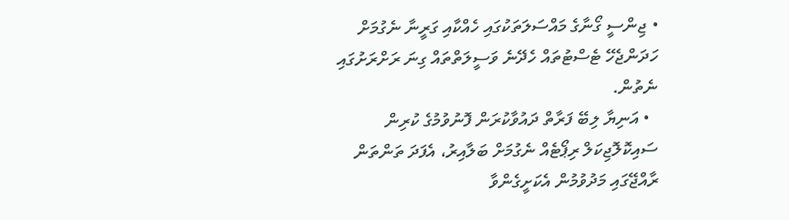• ޖިންސީ ގޯނާގެ މައްސަލަތަކުގައި ހެއްކާއި ގަރީނާ ނެގުމަށް ހަދަންޖެހޭ ޓެސްޓުތައް ހެދޭނެ ވަސީލަތްތައް ގިނަ ރަށްރަށުގައި ނެތުން.
  • އަނިޔާ ލިބޭ ފަރާތް ދައުވާކުރަން ފޮނުވުމުގެ ކުރިން ސައިކޮލޮޖިކަލް ރިޕޯޓެއް ނެގުމަށް ބަލާއިރު، އެފަދަ ތަންތަން ރާއްޖޭގައި މަދުވުމުން އެކަށީގެންވާ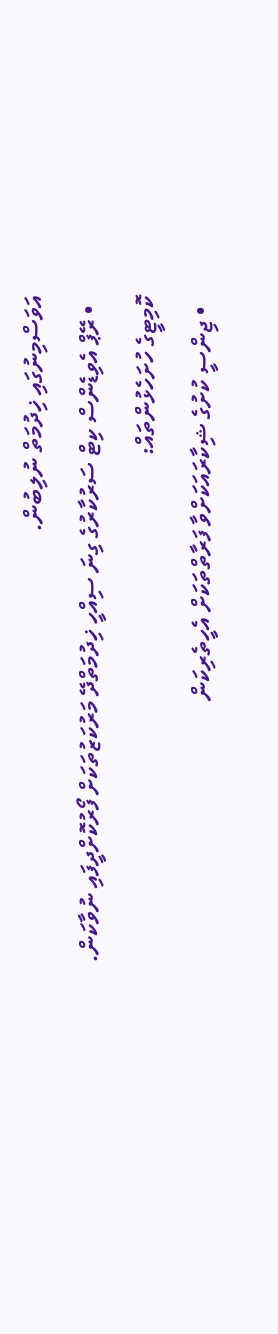އަވަސްމިނުގައި ޚިދުމަތް ނުލިބުން.
  • ރޭޕް އެވިޑެންސް ކިޓް ސަރުކާރުގެ ގިނަ ސިއްހީ ޚިދުމަތްދޭ މަރުކަޒުތަކަށް ފޯރުކޮށްދީފައި ނުވާކަން.
ކޮމިޓީގެ ހުށަހެޅުންތައް:
  • ޖިންސީ ކުށުގެ ޝިކާރައަކަށްވާ ފަރާތްތަކަށް އެހީތެރިކަން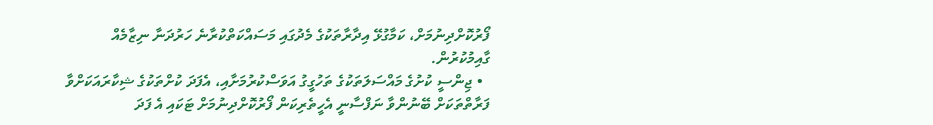ފޯރުކޮށްދިނުމަށް، ކަމާގުޅޭ އިދާރާތަކުގެ މެދުގައި މަސައްކަތްކުރާނެ ހަރުދަނާ ނިޒާމެއް ގާއިމުކުރުން.
  • ޖިންސީ ކުށުގެ މައްސަލަތަކުގެ ތަހުގީގު އަވަސްކުރުމަށާއި، އެފަދަ ކުށްތަކުގެ ޝިކާރައަކަށްވާ ފަރާތްތަކަށް ބޭނުންވާ ނަފްސާނީ އެހީތެރިކަން ފޯރުކޮށްދިނުމަށް ޓަކައި އެ ފަދަ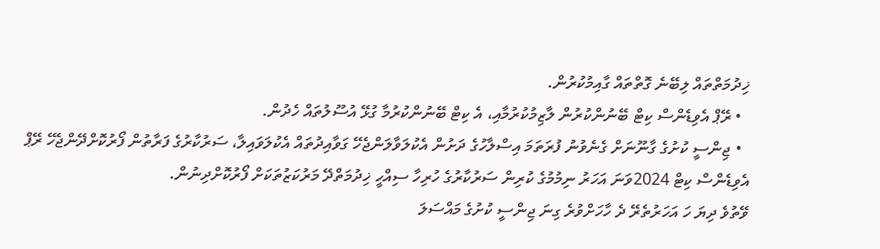ޚިދުމަތްތައް ލިބޭނެ ގޮތްތައް ގާއިމުކުރުން.
  • ރޭޕް އެވިޑެންސް ކިޓް ބޭނުންކުރުން ލާޒިމުކުރުމާއި، އެ ކިޓް ބޭނުންކުރުމާ ގުޅޭ އުސޫލުތައް ހެދުން.
  • ޖިންސީ ކުށުގެ ގާނޫނަށް ގެނެވުނު ފުރަތަމަ އިސްލާހުގެ ދަށުން އެކުލަވާލަންޖެހޭ ގަވާއިދުތައް އެކުލަވައިލާ، ސަރުކާރުގެ ފަރާތުން ފޯރުކޮށްދޭންޖެހޭ ރޭޕް އެވިޑެންސް ކިޓް 2024ވަނަ އަހަރު ނިމުމުގެ ކުރިން ސަރުކާރުގެ ހުރިހާ ސިއްހީ ޚިދުމަތްދޭ މަރުކަޒުތަކަށް ފޯރުކޮށްދިނުން.
ވޭތުވެ ދިޔަ ހަ އަހަރުތެރޭ ދެ ހާހަށްވުރެ ގިނަ ޖިންސީ ކުށުގެ މައްސަލަ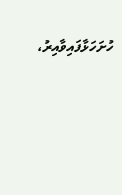ހުށަހަޅާފައިވާއިރު،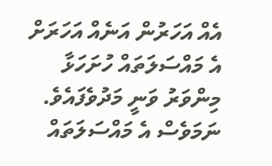އެއް އަހަރުން އަނެއް އަހަރަށް އެ މައްސަލަތައް ހުށަހަޅާ މިންވަރު ވަނީ މަދުވެފައެވެ.
ނަމަވެސް އެ މައްސަލަތައް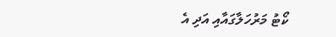ކޯޓު މަރުހަލާގައާއި އަދި އެ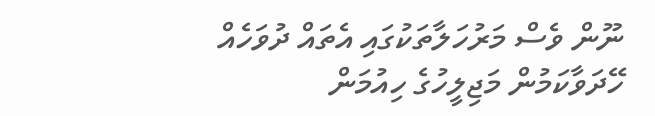ނޫން ވެސް މަރުހަލާތަކުގައި އެތައް ދުވަހެއް ހޭދަވާކަމުން މަޖިލީހުގެ ހިއުމަން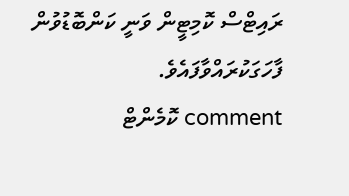ރައިޓްސް ކޮމިޓީން ވަނީ ކަންބޮޑުވުން ފާހަގަކުރައްވާފައެވެ.
comment ކޮމެންޓް